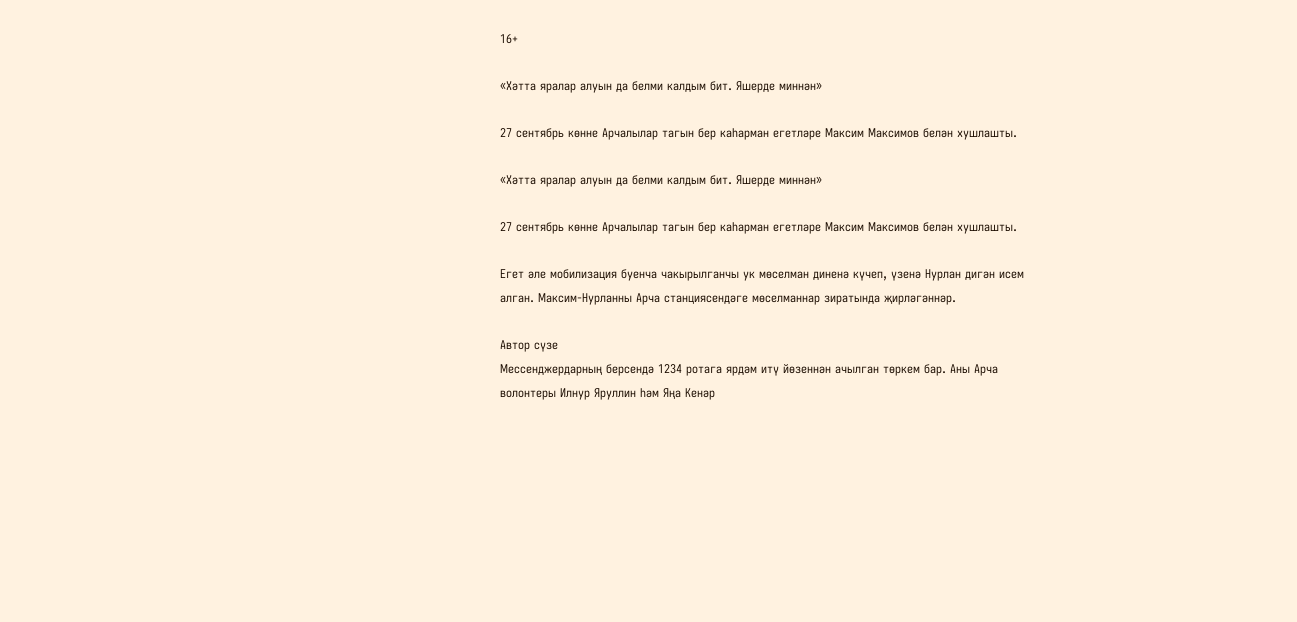16+

«Хәтта яралар алуын да белми калдым бит. Яшерде миннән»

27 сентябрь көнне Арчалылар тагын бер каһарман егетләре Максим Максимов белән хушлашты.

«Хәтта яралар алуын да белми калдым бит. Яшерде миннән»

27 сентябрь көнне Арчалылар тагын бер каһарман егетләре Максим Максимов белән хушлашты.

Егет әле мобилизация буенча чакырылганчы ук мөселман диненә күчеп, үзенә Нурлан дигән исем алган. Максим-Нурланны Арча станциясендәге мөселманнар зиратында җирләгәннәр.

Автор сүзе
Мессенджердарның берсендә 1234 ротага ярдәм итү йөзеннән ачылган төркем бар. Аны Арча волонтеры Илнур Яруллин һәм Яңа Кенәр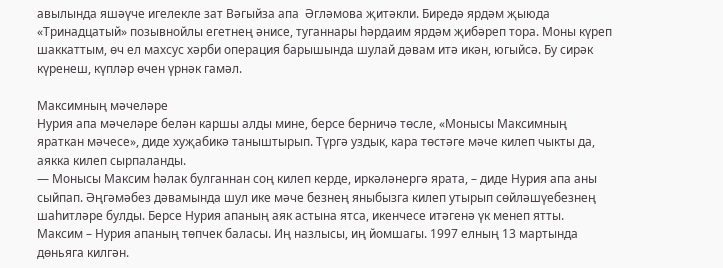авылында яшәүче игелекле зат Вәгыйза апа  Әгләмова җитәкли. Биредә ярдәм җыюда «Тринадцатый» позывнойлы егетнең әнисе, туганнары һәрдаим ярдәм җибәреп тора. Моны күреп шаккаттым, өч ел махсус хәрби операция барышында шулай дәвам итә икән, югыйсә. Бу сирәк күренеш, күпләр өчен үрнәк гамәл.

Максимның мәчеләре
Нурия апа мәчеләре белән каршы алды мине, берсе берничә төсле, «Монысы Максимның яраткан мәчесе», диде хуҗабикә таныштырып. Түргә уздык, кара төстәге мәче килеп чыкты да, аякка килеп сырпаланды.
— Монысы Максим һәлак булганнан соң килеп керде, иркәләнергә ярата, – диде Нурия апа аны сыйпап. Әңгәмәбез дәвамында шул ике мәче безнең яныбызга килеп утырып сөйләшүебезнең шаһитләре булды. Берсе Нурия апаның аяк астына ятса, икенчесе итәгенә үк менеп ятты.
Максим – Нурия апаның төпчек баласы. Иң назлысы, иң йомшагы. 1997 елның 13 мартында дөньяга килгән.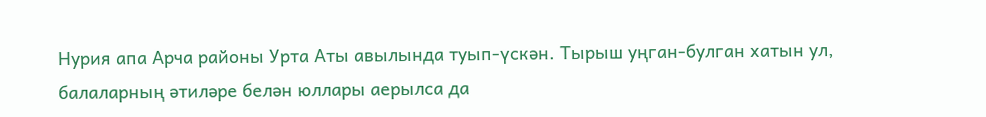Нурия апа Арча районы Урта Аты авылында туып-үскән. Тырыш уңган-булган хатын ул, балаларның әтиләре белән юллары аерылса да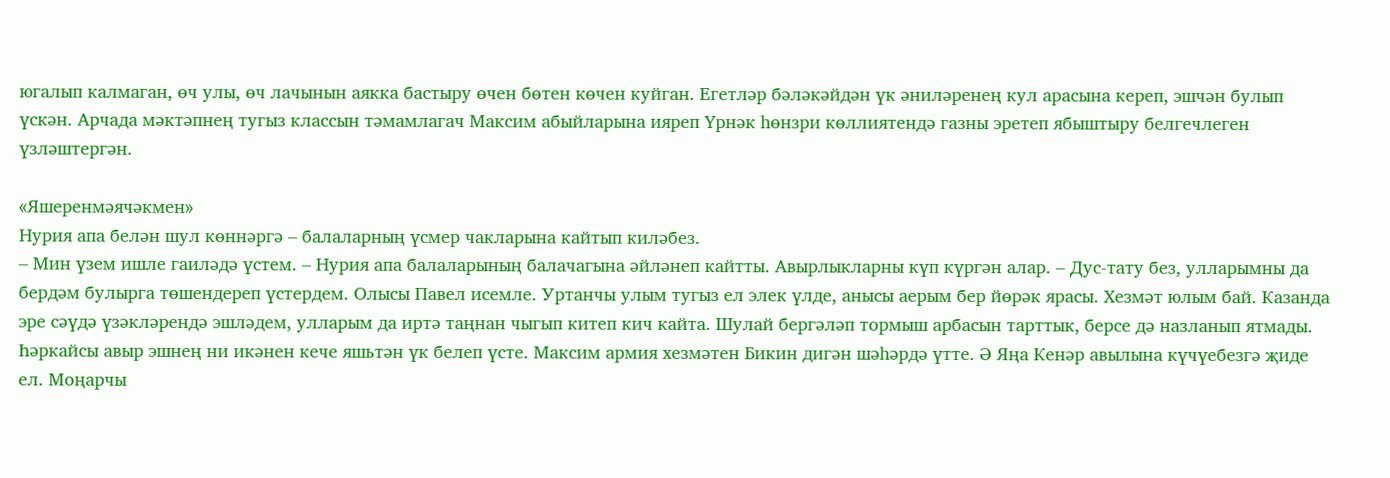югалып калмаган, өч улы, өч лачынын аякка бастыру өчен бөтен көчен куйган. Егетләр бәләкәйдән үк әниләренең кул арасына кереп, эшчән булып үскән. Арчада мәктәпнең тугыз классын тәмамлагач Максим абыйларына ияреп Үрнәк һөнзри көллиятендә газны эретеп ябыштыру белгечлеген үзләштергән.

«Яшеренмәячәкмен»
Нурия апа белән шул көннәргә – балаларның үсмер чакларына кайтып киләбез.
– Мин үзем ишле гаиләдә үстем. – Нурия апа балаларының балачагына әйләнеп кайтты. Авырлыкларны күп күргән алар. – Дус-тату без, улларымны да бердәм булырга төшендереп үстердем. Олысы Павел исемле. Уртанчы улым тугыз ел элек үлде, анысы аерым бер йөрәк ярасы. Хезмәт юлым бай. Казанда эре сәүдә үзәкләрендә эшләдем, улларым да иртә таңнан чыгып китеп кич кайта. Шулай бергәләп тормыш арбасын тарттык, берсе дә назланып ятмады. Һәркайсы авыр эшнең ни икәнен кече яшьтән үк белеп үсте. Максим армия хезмәтен Бикин дигән шәһәрдә үтте. Ә Яңа Кенәр авылына күчүебезгә җиде ел. Моңарчы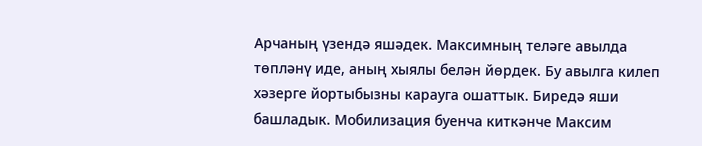Арчаның үзендә яшәдек. Максимның теләге авылда төпләнү иде, аның хыялы белән йөрдек. Бу авылга килеп хәзерге йортыбызны карауга ошаттык. Биредә яши башладык. Мобилизация буенча киткәнче Максим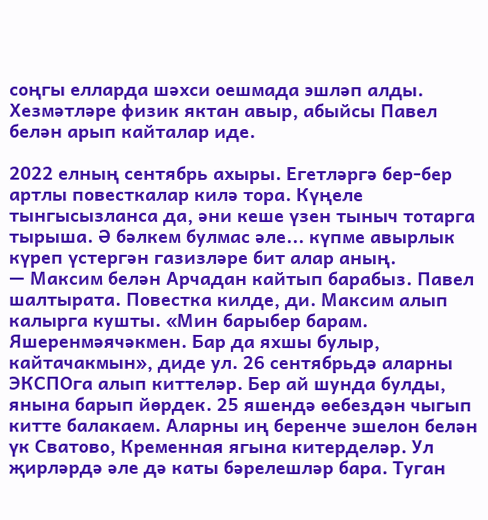соңгы елларда шәхси оешмада эшләп алды. Хезмәтләре физик яктан авыр, абыйсы Павел белән арып кайталар иде.

2022 елның сентябрь ахыры. Егетләргә бер-бер артлы повесткалар килә тора. Күңеле тынгысызланса да, әни кеше үзен тыныч тотарга тырыша. Ә бәлкем булмас әле... күпме авырлык күреп үстергән газизләре бит алар аның.
— Максим белән Арчадан кайтып барабыз. Павел шалтырата. Повестка килде, ди. Максим алып калырга кушты. «Мин барыбер барам. Яшеренмәячәкмен. Бар да яхшы булыр, кайтачакмын», диде ул. 26 сентябрьдә аларны ЭКСПОга алып киттеләр. Бер ай шунда булды, янына барып йөрдек. 25 яшендә өебездән чыгып китте балакаем. Аларны иң беренче эшелон белән үк Сватово, Кременная ягына китерделәр. Ул җирләрдә әле дә каты бәрелешләр бара. Туган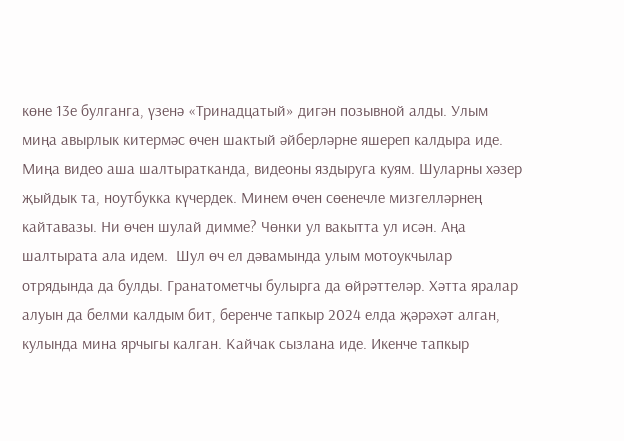көне 13е булганга, үзенә «Тринадцатый» дигән позывной алды. Улым миңа авырлык китермәс өчен шактый әйберләрне яшереп калдыра иде. Миңа видео аша шалтыратканда, видеоны яздыруга куям. Шуларны хәзер җыйдык та, ноутбукка күчердек. Минем өчен сөенечле мизгелләрнең кайтавазы. Ни өчен шулай димме? Чөнки ул вакытта ул исән. Аңа шалтырата ала идем.  Шул өч ел дәвамында улым мотоукчылар отрядында да булды. Гранатометчы булырга да өйрәттеләр. Хәтта яралар алуын да белми калдым бит, беренче тапкыр 2024 елда җәрәхәт алган, кулында мина ярчыгы калган. Кайчак сызлана иде. Икенче тапкыр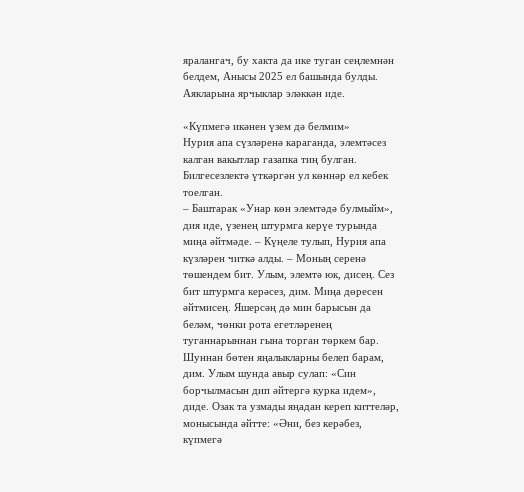яралангач, бу хакта да ике туган сеңлемнән белдем, Анысы 2025 ел башында булды. Аякларына ярчыклар эләккән иде.

«Күпмегә икәнен үзем дә белмим»
Нурия апа сүзләренә караганда, элемтәсез калган вакытлар газапка тиң булган. Билгесезлектә үткәргән ул көннәр ел кебек тоелган.
– Баштарак «Унар көн элемтәдә булмыйм», дия иде, үзенең штурмга керүе турында миңа әйтмәде. – Күңеле тулып, Нурия апа күзләрен читкә алды. – Моның серенә төшендем бит. Улым, элемтә юк, дисең. Сез бит штурмга керәсез, дим. Миңа дөресен әйтмисең. Яшерсәң дә мин барысын да беләм, чөнки рота егетләренең туганнарыннан гына торган төркем бар. Шуннан бөтен яңалыкларны белеп барам, дим. Улым шунда авыр сулап: «Син борчылмасын дип әйтергә курка идем», диде. Озак та узмады яңадан кереп киттеләр, монысында әйтте: «Әни, без керәбез, күпмегә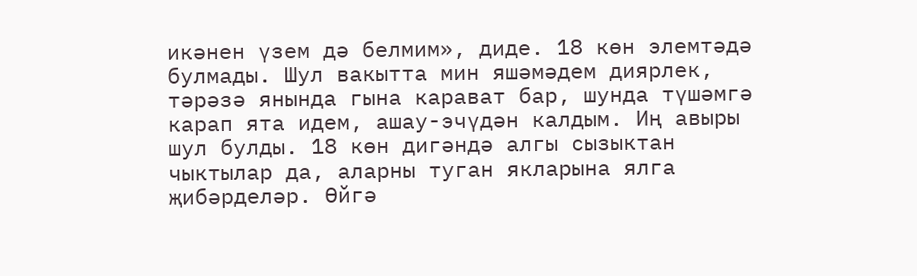икәнен үзем дә белмим», диде. 18 көн элемтәдә булмады. Шул вакытта мин яшәмәдем диярлек, тәрәзә янында гына карават бар, шунда түшәмгә карап ята идем, ашау-эчүдән калдым. Иң авыры шул булды. 18 көн дигәндә алгы сызыктан чыктылар да, аларны туган якларына ялга җибәрделәр. Өйгә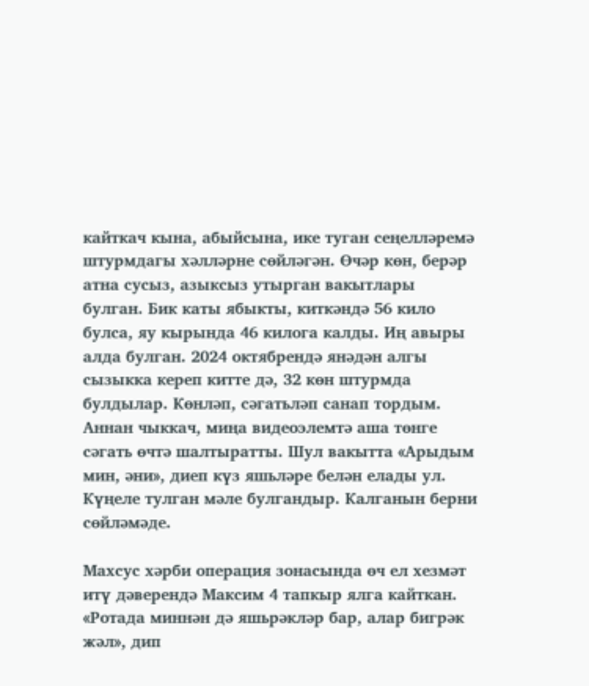кайткач кына, абыйсына, ике туган сеңелләремә штурмдагы хәлләрне сөйләгән. Өчәр көн, берәр атна сусыз, азыксыз утырган вакытлары булган. Бик каты ябыкты, киткәндә 56 кило булса, яу кырында 46 килога калды. Иң авыры алда булган. 2024 октябрендә янәдән алгы сызыкка кереп китте дә, 32 көн штурмда булдылар. Көнләп, сәгатьләп санап тордым. Аннан чыккач, миңа видеоэлемтә аша төнге сәгать өчтә шалтыратты. Шул вакытта «Арыдым мин, әни», диеп күз яшьләре белән елады ул. Күңеле тулган мәле булгандыр. Калганын берни сөйләмәде.

Махсус хәрби операция зонасында өч ел хезмәт итү дәверендә Максим 4 тапкыр ялга кайткан. «Ротада миннән дә яшьрәкләр бар, алар бигрәк жәл», дип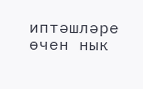иптәшләре өчен нык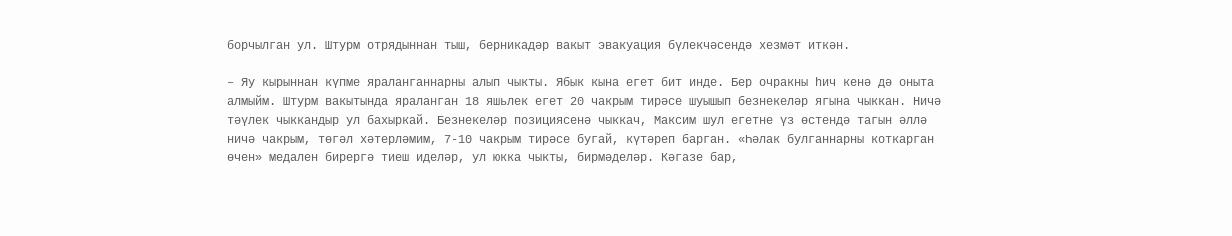борчылган ул. Штурм отрядыннан тыш, берникадәр вакыт эвакуация бүлекчәсендә хезмәт иткән.

– Яу кырыннан күпме яраланганнарны алып чыкты. Ябык кына егет бит инде. Бер очракны һич кенә дә оныта алмыйм. Штурм вакытында яраланган 18 яшьлек егет 20 чакрым тирәсе шуышып безнекеләр ягына чыккан. Ничә тәүлек чыккандыр ул бахыркай. Безнекеләр позициясенә чыккач, Максим шул егетне үз өстендә тагын әллә ничә чакрым, төгәл хәтерләмим, 7-10 чакрым тирәсе бугай, күтәреп барган. «Һәлак булганнарны коткарган өчен» медален бирергә тиеш иделәр, ул юкка чыкты, бирмәделәр. Кәгазе бар,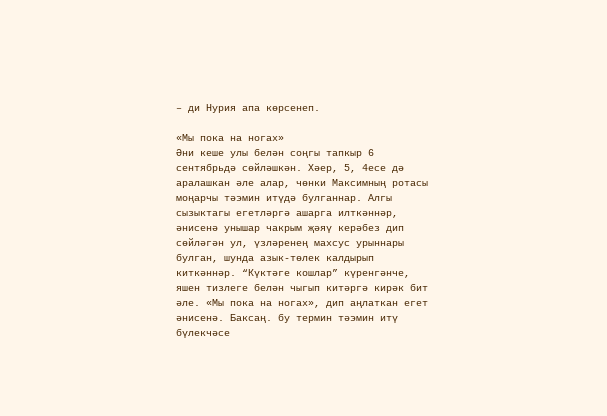– ди Нурия апа көрсенеп.

«Мы пока на ногах»
Әни кеше улы белән соңгы тапкыр 6 сентябрьдә сөйләшкән. Хәер, 5, 4есе дә аралашкан әле алар, чөнки Максимның ротасы моңарчы тәэмин итүдә булганнар. Алгы сызыктагы егетләргә ашарга илткәннәр, әнисенә унышар чакрым җәяү керәбез дип сөйләгән ул, үзләренең махсус урыннары булган, шунда азык-төлек калдырып киткәннәр. “Күктәге кошлар” күренгәнче, яшен тизлеге белән чыгып китәргә кирәк бит әле. «Мы пока на ногах», дип аңлаткан егет әнисенә. Баксаң. бу термин тәэмин итү бүлекчәсе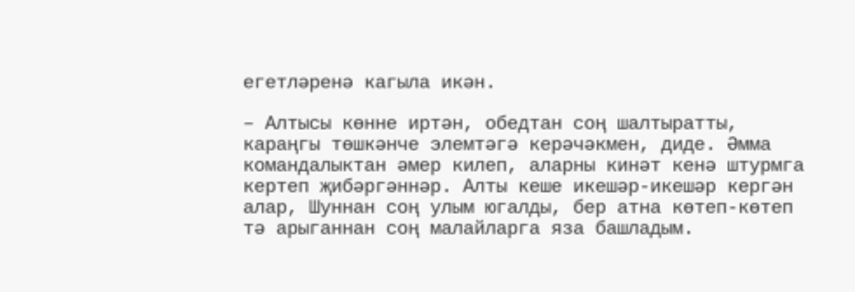егетләренә кагыла икән.

– Алтысы көнне иртән, обедтан соң шалтыратты, караңгы төшкәнче элемтәгә керәчәкмен, диде. Әмма командалыктан әмер килеп, аларны кинәт кенә штурмга кертеп җибәргәннәр. Алты кеше икешәр-икешәр кергән алар, Шуннан соң улым югалды, бер атна көтеп-көтеп тә арыганнан соң малайларга яза башладым.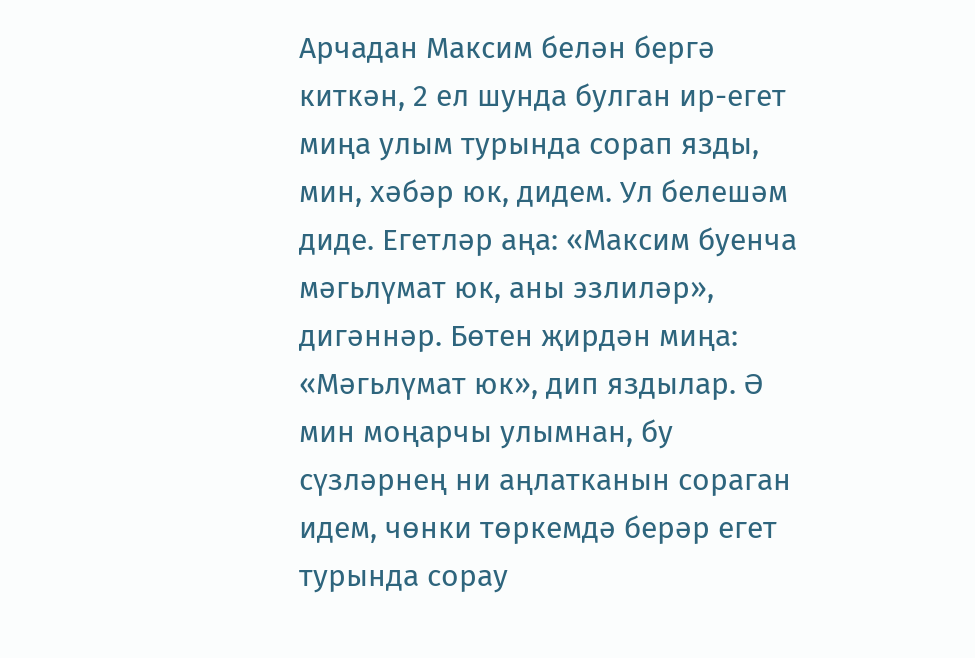Арчадан Максим белән бергә киткән, 2 ел шунда булган ир-егет миңа улым турында сорап язды, мин, хәбәр юк, дидем. Ул белешәм диде. Егетләр аңа: «Максим буенча мәгьлүмат юк, аны эзлиләр», дигәннәр. Бөтен җирдән миңа: «Мәгьлүмат юк», дип яздылар. Ә мин моңарчы улымнан, бу сүзләрнең ни аңлатканын сораган идем, чөнки төркемдә берәр егет турында сорау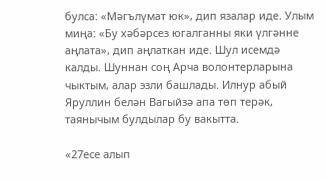булса: «Мәгълүмат юк», дип язалар иде. Улым миңа: «Бу хәбәрсез югалганны яки үлгәнне аңлата», дип аңлаткан иде. Шул исемдә калды. Шуннан соң Арча волонтерларына чыктым, алар эзли башлады. Илнур абый Яруллин белән Вагыйзә апа төп терәк, таянычым булдылар бу вакытта.

«27есе алып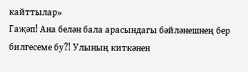кайттылар»
Гаҗәп! Ана белән бала арасындагы бәйләнешнең бер билгесеме бу?! Улының киткәнен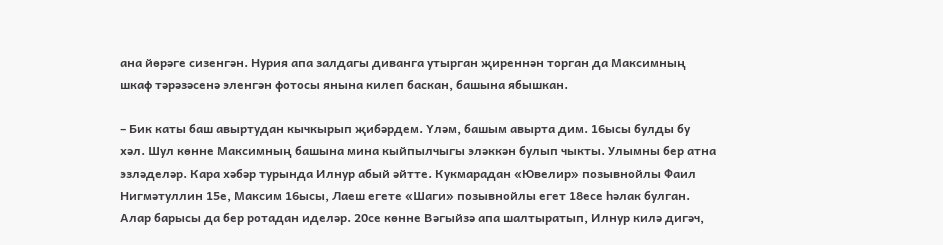ана йөрәге сизенгән. Нурия апа залдагы диванга утырган җиреннән торган да Максимның шкаф тәрәзәсенә эленгән фотосы янына килеп баскан, башына ябышкан.

– Бик каты баш авыртудан кычкырып җибәрдем. Үләм, башым авырта дим. 16ысы булды бу хәл. Шул көнне Максимның башына мина кыйпылчыгы эләккән булып чыкты. Улымны бер атна эзләделәр. Кара хәбәр турында Илнур абый әйтте. Кукмарадан «Ювелир» позывнойлы Фаил Нигмәтуллин 15е, Максим 16ысы, Лаеш егете «Шаги» позывнойлы егет 18есе һәлак булган. Алар барысы да бер ротадан иделәр. 20се көнне Вәгыйзә апа шалтыратып, Илнур килә дигәч,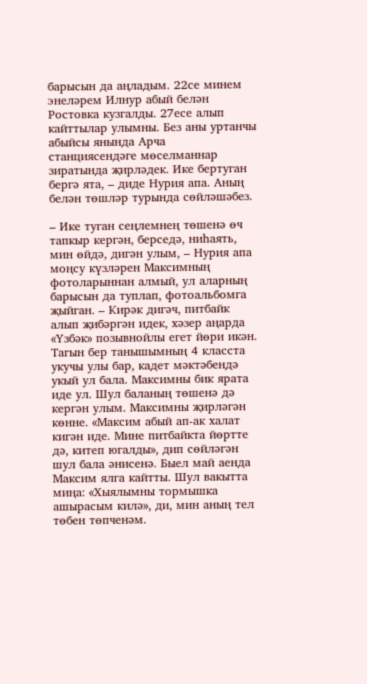барысын да аңладым. 22се минем энеләрем Илнур абый белән Ростовка кузгалды. 27есе алып кайттылар улымны. Без аны уртанчы абыйсы янында Арча станциясендәге мөселманнар зиратында җирләдек. Ике бертуган бергә ята, – диде Нурия апа. Аның белән төшләр турында сөйләшәбез.

– Ике туган сеңлемнең төшенә өч тапкыр кергән, берседә, ниһаять, мин өйдә, дигән улым, – Нурия апа моңсу күзләрен Максимның фотоларыннан алмый, ул аларның барысын да туплап, фотоальбомга җыйган. – Кирәк дигәч, питбайк алып җибәргән идек, хәзер аңарда «Үзбәк» позывнойлы егет йөри икән. Тагын бер танышымның 4 класста укучы улы бар, кадет мәктәбендә укый ул бала. Максимны бик ярата иде ул. Шул баланың төшенә дә кергән улым. Максимны җирләгән көнне. «Максим абый ап-ак халат кигән иде. Мине питбайкта йөртте дә, китеп югалды», дип сөйләгән шул бала әнисенә. Быел май аенда Максим ялга кайтты. Шул вакытта миңа: «Хыялымны тормышка ашырасым килә», ди, мин аның тел төбен төпченәм.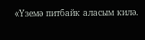«Үземә питбайк аласым килә.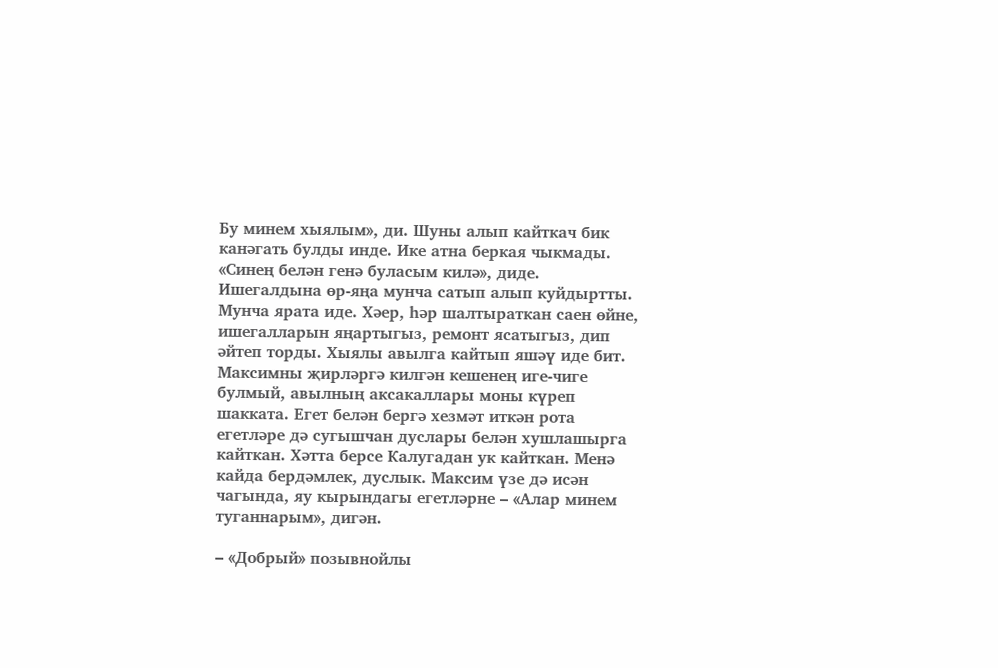Бу минем хыялым», ди. Шуны алып кайткач бик канәгать булды инде. Ике атна беркая чыкмады. «Синең белән генә буласым килә», диде. Ишегалдына өр-яңа мунча сатып алып куйдыртты. Мунча ярата иде. Хәер, һәр шалтыраткан саен өйне, ишегалларын яңартыгыз, ремонт ясатыгыз, дип әйтеп торды. Хыялы авылга кайтып яшәү иде бит.
Максимны җирләргә килгән кешенең иге-чиге булмый, авылның аксакаллары моны күреп шакката. Егет белән бергә хезмәт иткән рота егетләре дә сугышчан дуслары белән хушлашырга кайткан. Хәтта берсе Калугадан ук кайткан. Менә кайда бердәмлек, дуслык. Максим үзе дә исән чагында, яу кырындагы егетләрне – «Алар минем туганнарым», дигән.

– «Добрый» позывнойлы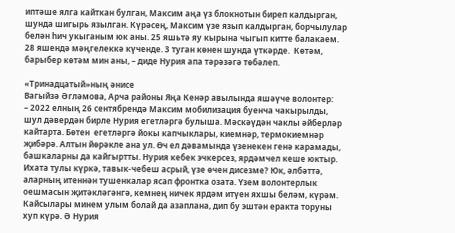иптәше ялга кайткан булган, Максим аңа үз блокнотын биреп калдырган, шунда шигырь язылган. Күрәсең, Максим үзе язып калдырган, борчылулар белән һич укыганым юк аны. 25 яшьтә яу кырына чыгып китте балакаем. 28 яшендә мәңгелеккә күченде. 3 туган көнен шунда үткәрде.  Көтәм, барыбер көтәм мин аны, – диде Нурия апа тәрәзәгә төбәлеп.

«Тринадцатый»ның әнисе
Вагыйзә Әгләмова, Арча районы Яңа Кенәр авылында яшәүче волонтер:
– 2022 елның 26 сентябрендә Максим мобилизация буенча чакырылды, шул дәвердән бирле Нурия егетләргә булыша. Мәскәүдән чаклы әйберләр кайтарта. Бөтен  егетләргә йокы капчыклары, киемнәр, термокиемнәр җибәрә. Алтын йөрәкле ана ул. Өч ел дәвамында үзенекен генә карамады, башкаларны да кайгыртты. Нурия кебек эчкерсез, ярдәмчел кеше юктыр. Ихата тулы күркә, тавык-чебеш асрый, үзе өчен дисезме? Юк, әлбәттә, аларның итеннән тушенкалар ясап фронтка озата. Үзем волонтерлык оешмасын җитәкләгәнгә, кемнең ничек ярдәм итүен яхшы беләм, күрәм. Кайсылары минем улым болай да азаплана, дип бу эштән еракта торуны хуп күрә. Ә Нурия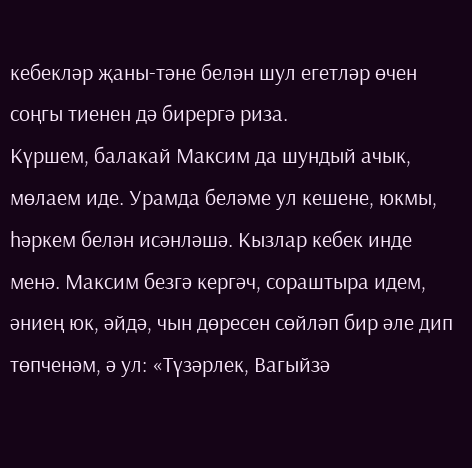кебекләр җаны-тәне белән шул егетләр өчен соңгы тиенен дә бирергә риза.
Күршем, балакай Максим да шундый ачык, мөлаем иде. Урамда беләме ул кешене, юкмы, һәркем белән исәнләшә. Кызлар кебек инде менә. Максим безгә кергәч, сораштыра идем, әниең юк, әйдә, чын дөресен сөйләп бир әле дип төпченәм, ә ул: «Түзәрлек, Вагыйзә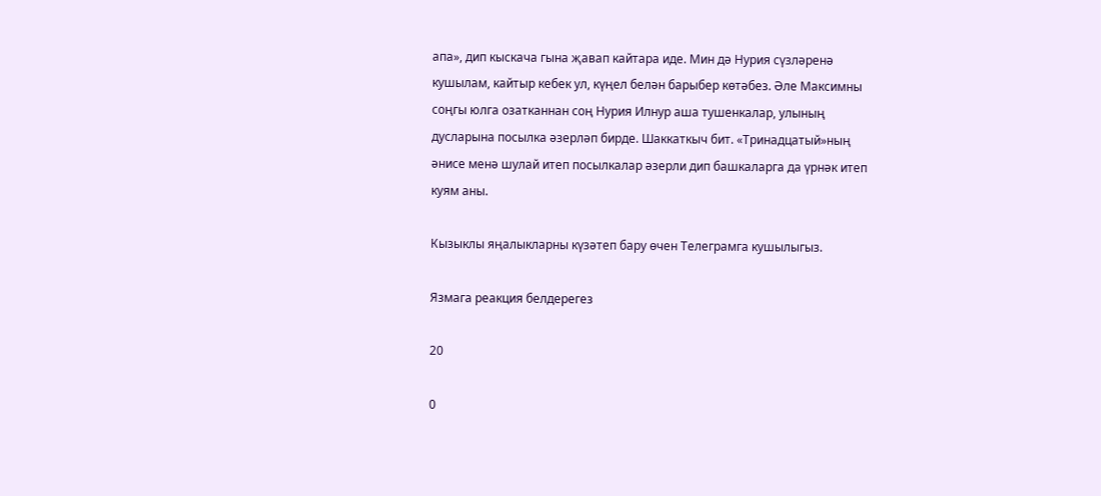апа», дип кыскача гына җавап кайтара иде. Мин дә Нурия сүзләренә кушылам, кайтыр кебек ул, күңел белән барыбер көтәбез. Әле Максимны соңгы юлга озатканнан соң Нурия Илнур аша тушенкалар, улының дусларына посылка әзерләп бирде. Шаккаткыч бит. «Тринадцатый»ның әнисе менә шулай итеп посылкалар әзерли дип башкаларга да үрнәк итеп куям аны.

Кызыклы яңалыкларны күзәтеп бару өчен Телеграмга кушылыгыз.

Язмага реакция белдерегез

20

0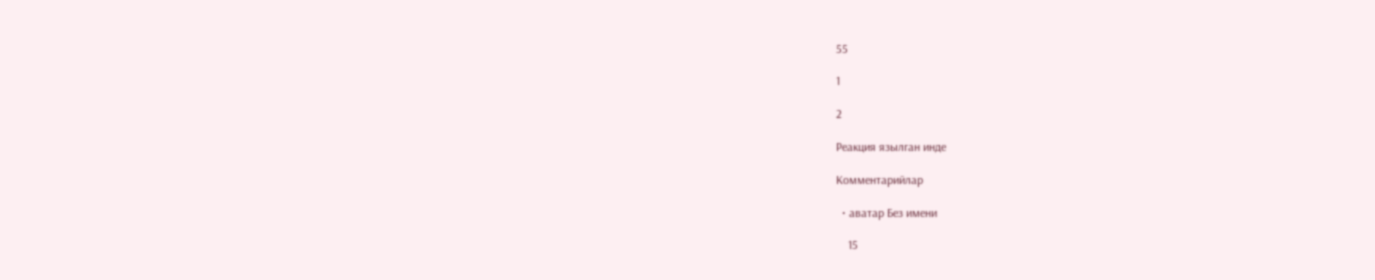55

1

2

Реакция язылган инде

Комментарийлар

  • аватар Без имени

    15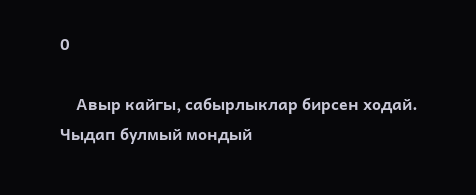0

    Авыр кайгы, сабырлыклар бирсен ходай. Чыдап булмый мондый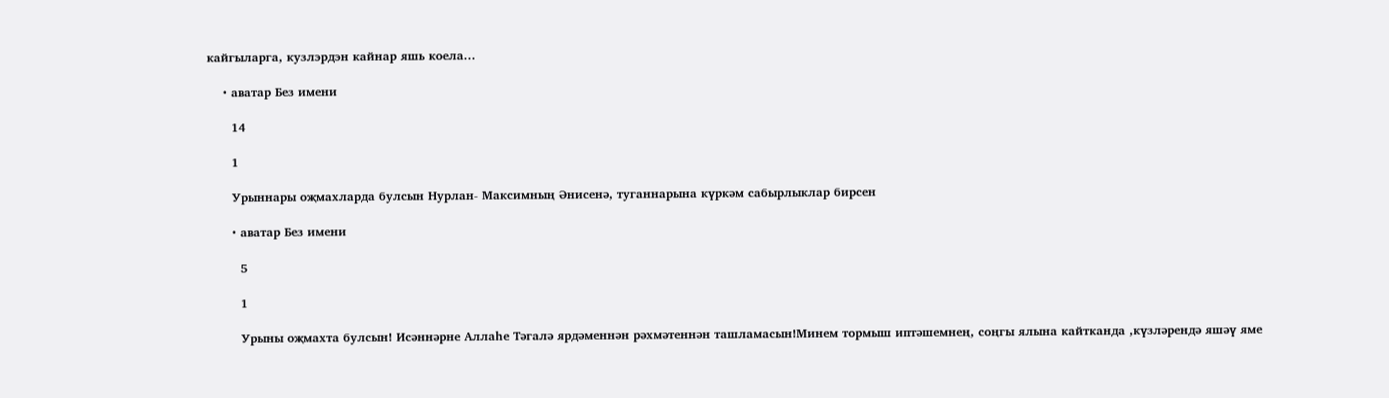кайгыларга, кузлэрдэн кайнар яшь коела...

    • аватар Без имени

      14

      1

      Урыннары оҗмахларда булсын Нурлан- Максимның Әнисенә, туганнарына күркәм сабырлыклар бирсен

      • аватар Без имени

        5

        1

        Урыны оҗмахта булсын! Исәннәрне Аллаһе Тәгалә ярдәменнән рәхмәтеннән ташламасын!Минем тормыш иптәшемнең, соңгы ялына кайтканда ,күзләрендә яшәү яме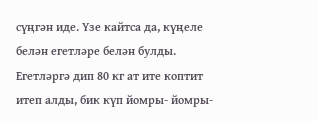сүңгән иде. Үзе кайтса да, күңеле белән егетләре белән булды. Егетләргә дип 80 кг ат ите коптит итеп алды, бик күп йомры- йомры-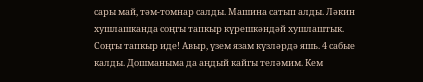сары май, тәм-томнар салды. Машина сатып алды. Ләкин хушлашканда соңгы тапкыр күрешкәндәй хушлаштык. Соңгы тапкыр иде! Авыр, үзем язам күзләрдә яшь. 4 сабые калды. Дошманыма да аңдый кайгы теләмим. Кем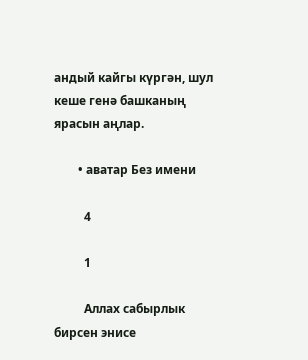андый кайгы күргән, шул кеше генә башканың ярасын аңлар.

        • аватар Без имени

          4

          1

          Аллах сабырлык бирсен энисе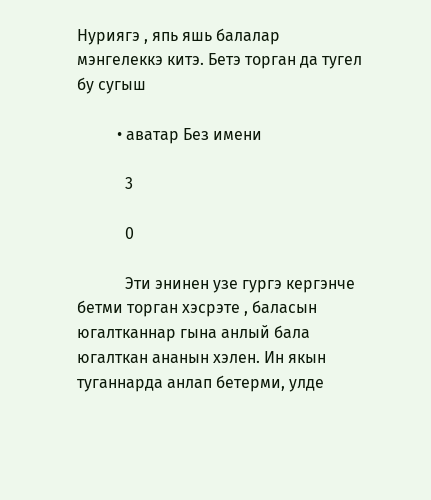Нуриягэ , япь яшь балалар мэнгелеккэ китэ. Бетэ торган да тугел бу сугыш

          • аватар Без имени

            3

            0

            Эти энинен узе гургэ кергэнче бетми торган хэсрэте , баласын югалтканнар гына анлый бала югалткан ананын хэлен. Ин якын туганнарда анлап бетерми, улде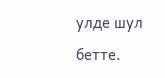улде шул бетте.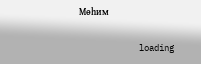Мөһим

            loading